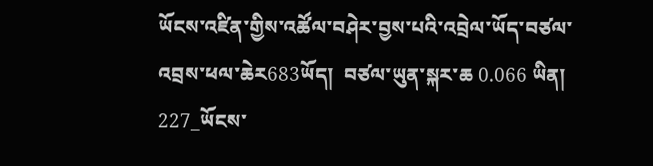ཡོངས་འཛིན་གྱིས་འཚོལ་བཤེར་བྱས་པའི་འབྲེལ་ཡོད་བཙལ་འབྲས་ཕལ་ཆེར683ཡོད།  བཙལ་ཡུན་སྐར་ཆ 0.066 ཡིན།
227_ཡོངས་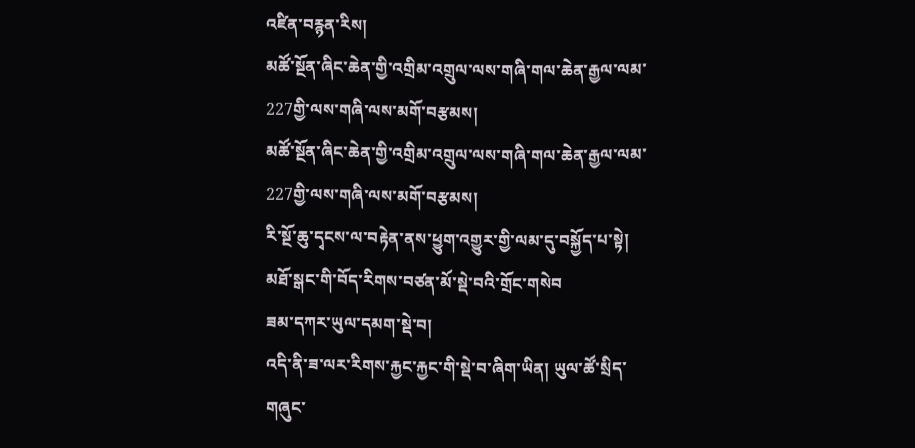འཛིན་བརྙན་རིས།
མཚོ་སྔོན་ཞིང་ཆེན་གྱི་འགྲིམ་འགྲུལ་ལས་གཞི་གལ་ཆེན་རྒྱལ་ལམ་227གྱི་ལས་གཞི་ལས་མགོ་བརྩམས།
མཚོ་སྔོན་ཞིང་ཆེན་གྱི་འགྲིམ་འགྲུལ་ལས་གཞི་གལ་ཆེན་རྒྱལ་ལམ་227གྱི་ལས་གཞི་ལས་མགོ་བརྩམས།
རི་སྔོ་ཆུ་དྭངས་ལ་བརྟེན་ནས་ཕྱུག་འགྱུར་གྱི་ལམ་དུ་བསྐྱོད་པ་སྟེ། མཐོ་སྒང་གི་བོད་རིགས་བཙན་མོ་སྡེ་བའི་གྲོང་གསེབ
ཟམ་དཀར་ཡུལ་དམག་སྡེ་བ།
འདི་ནི་ཟ་ལར་རིགས་རྐྱང་རྐྱང་གི་སྡེ་བ་ཞིག་ཡིན། ཡུལ་ཚོ་སྲིད་གཞུང་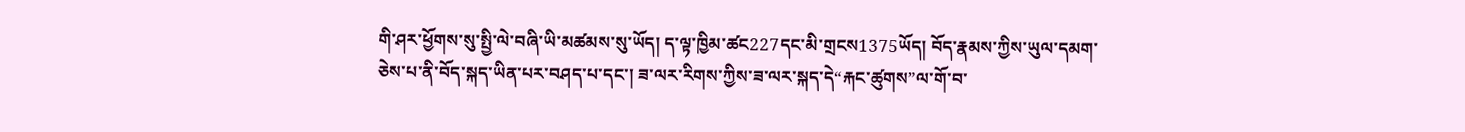གི་ཤར་ཕྱོགས་སུ་སྤྱི་ལེ་བཞི་ཡི་མཚམས་སུ་ཡོད། ད་ལྟ་ཁྱིམ་ཚང227དང་མི་གྲངས1375ཡོད། བོད་རྣམས་ཀྱིས་ཡུལ་དམག་ཅེས་པ་ནི་བོད་སྐད་ཡིན་པར་བཤད་པ་དང་། ཟ་ལར་རིགས་ཀྱིས་ཟ་ལར་སྐད་དེ“རྐང་ཚུགས”ལ་གོ་བ་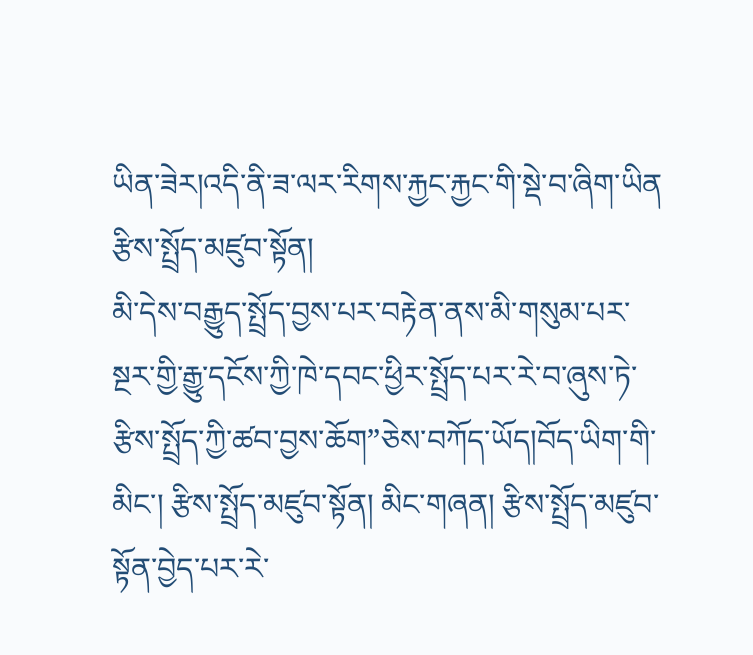ཡིན་ཟེར།འདི་ནི་ཟ་ལར་རིགས་རྐྱང་རྐྱང་གི་སྡེ་བ་ཞིག་ཡིན
རྩིས་སྤྲོད་མཛུབ་སྟོན།
མི་དེས་བརྒྱུད་སྤྲོད་བྱས་པར་བརྟེན་ནས་མི་གསུམ་པར་སྔར་གྱི་རྒྱུ་དངོས་ཀྱི་ཁེ་དབང་ཕྱིར་སྤྲོད་པར་རེ་བ་ཞུས་ཏེ་རྩིས་སྤྲོད་ཀྱི་ཚབ་བྱས་ཆོག”ཅེས་བཀོད་ཡོད།བོད་ཡིག་གི་མིང་། རྩིས་སྤྲོད་མཛུབ་སྟོན། མིང་གཞན། རྩིས་སྤྲོད་མཛུབ་སྟོན་བྱེད་པར་རེ་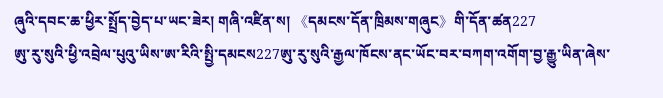ཞུའི་དབང་ཆ་ཕྱིར་སྤྲོད་བྱེད་པ་ཡང་ཟེར། གཞི་འཛིན་ས། 《དམངས་དོན་ཁྲིམས་གཞུང》གི་དོན་ཚན227
ཨུ་རུ་སུའི་ཕྱི་འབྲེལ་པུའུ་ཡིས་ཨ་རིའི་སྤྱི་དམངས227ཨུ་རུ་སུའི་རྒྱལ་ཁོངས་ནང་ཡོང་བར་བཀག་འགོག་བྱ་རྒྱུ་ཡིན་ཞེས་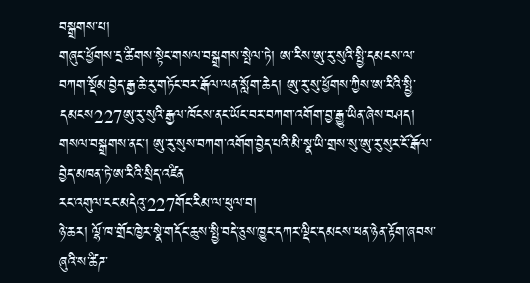བསྒྲགས་པ།
གཞུང་ཕྱོགས་དྲ་ཚིགས་སྟེང་གསལ་བསྒྲགས་སྤེལ་ཏེ། ཨ་རིས་ཨུ་རུ་སུའི་སྤྱི་དམངས་ལ་བཀག་སྡོམ་བྱེད་རྒྱ་ཆེ་རུ་གཏོང་བར་རྒོལ་ལན་སློག་ཆེད། ཨུ་རུ་སུ་ཕྱོགས་ཀྱིས་ཨ་རིའི་སྤྱི་དམངས227ཨུ་རུ་སུའི་རྒྱལ་ཁོངས་ནང་ཡོང་བར་བཀག་འགོག་བྱ་རྒྱུ་ཡིན་ཞེས་བཤད། གསལ་བསྒྲགས་ནང་། ཨུ་རུ་སུས་བཀག་འགོག་བྱེད་པའི་མི་སྣ་ཡི་གྲས་སུ་ཨུ་རུ་སུར་ངོ་རྒོལ་བྱེད་མཁན་ཏེ་ཨ་རིའི་སྲིད་འཛིན
རང་འགུལ་ངང་མདེའུ་227གོང་རིམ་ལ་ཕུལ་བ།
ཉེ་ཆར། ལྷོ་ཁ་གྲོང་ཁྱེར་སྣེ་གདོང་ཆུས་སྤྱི་བདེ་ཅུས་ཁྱུང་དཀར་ལྡིང་དམངས་ཕན་ཉེན་རྟོག་ཞབས་ཞུའི་ས་ཚིཌ་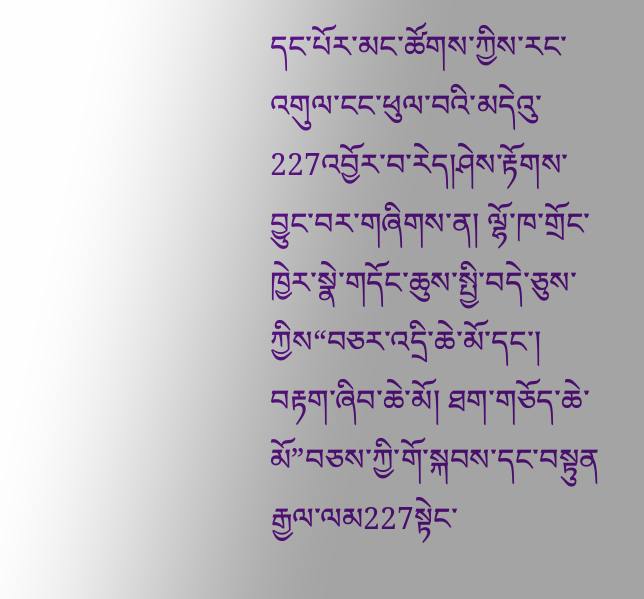དང་པོར་མང་ཚོགས་ཀྱིས་རང་འགུལ་ངང་ཕུལ་བའི་མདེའུ་227འབྱོར་བ་རེད།ཤེས་རྟོགས་བྱུང་བར་གཞིགས་ན། ལྷོ་ཁ་གྲོང་ཁྱེར་སྣེ་གདོང་ཆུས་སྤྱི་བདེ་ཅུས་ཀྱིས“བཅར་འདྲི་ཆེ་མོ་དང་། བརྟག་ཞིབ་ཆེ་མོ། ཐག་གཅོད་ཆེ་མོ”བཅས་ཀྱི་གོ་སྐབས་དང་བསྟུན
རྒྱལ་ལམ227སྟེང་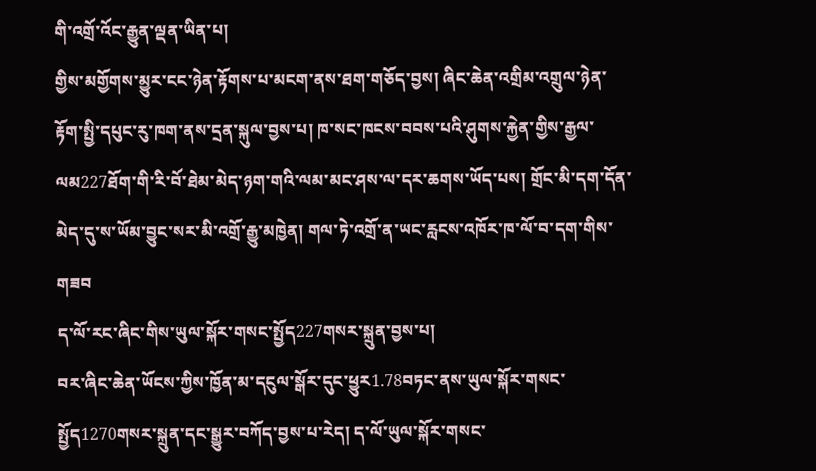གི་འགྲོ་འོང་རྒྱུན་ལྡན་ཡིན་པ།
གྱིས་མགྱོགས་མྱུར་ངང་ཉེན་རྟོགས་པ་མངག་ནས་ཐག་གཅོད་བྱས། ཞིང་ཆེན་འགྲིམ་འགྲུལ་ཉེན་རྟོག་སྤྱི་དཔུང་རུ་ཁག་ནས་དྲན་སྐུལ་བྱས་པ། ཁ་སང་ཁངས་བབས་པའི་ཤུགས་རྐྱེན་གྱིས་རྒྱལ་ལམ227ཐོག་གི་རི་བོ་ཐེམ་མེད་ཉག་གའི་ལམ་མང་ཤས་ལ་དར་ཆགས་ཡོད་པས། གྲོང་མི་དག་དོན་མེད་དུ་ས་ཡོམ་བྱུང་སར་མི་འགྲོ་རྒྱུ་མཁྱེན། གལ་ཏེ་འགྲོ་ན་ཡང་རླངས་འཁོར་ཁ་ལོ་བ་དག་གིས་གཟབ
ད་ལོ་རང་ཞིང་གིས་ཡུལ་སྐོར་གསང་སྤྱོད227གསར་སྐྲུན་བྱས་པ།
བར་ཞིང་ཆེན་ཡོངས་ཀྱིས་ཁྱོན་མ་དངུལ་སྒོར་དུང་ཕྱུར1.78བཏང་ནས་ཡུལ་སྐོར་གསང་སྤྱོད1270གསར་སྐྲུན་དང་སྒྱུར་བཀོད་བྱས་པ་རེད། ད་ལོ་ཡུལ་སྐོར་གསང་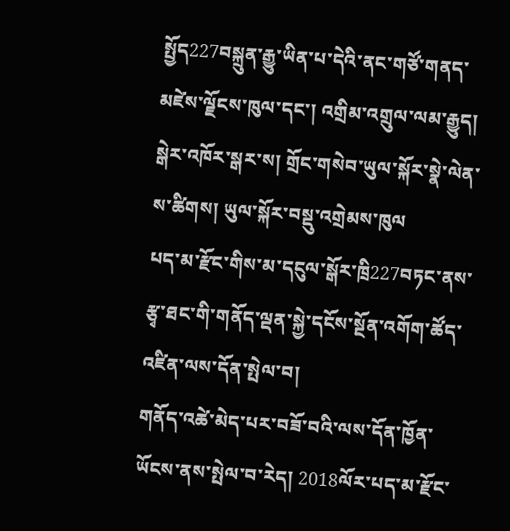སྤྱོད227བསྐྲུན་རྒྱུ་ཡིན་པ་དེའི་ནང་གཙོ་གནད་མཛེས་ལྗོངས་ཁུལ་དང་། འགྲིམ་འགྲུལ་ལམ་རྒྱུད། སྒེར་འཁོར་སྒར་ས། གྲོང་གསེབ་ཡུལ་སྐོར་སྣེ་ལེན་ས་ཚིགས། ཡུལ་སྐོར་བསྡུ་འགྲེམས་ཁུལ
པད་མ་རྫོང་གིས་མ་དངུལ་སྒོར་ཁྲི227བཏང་ནས་རྩྭ་ཐང་གི་གནོད་ལྡན་སྐྱེ་དངོས་སྔོན་འགོག་ཚོད་འཛིན་ལས་དོན་སྤེལ་བ།
གནོད་འཚེ་མེད་པར་བཟོ་བའི་ལས་དོན་ཁྱོན་ཡོངས་ནས་སྤེལ་བ་རེད། 2018ལོར་པད་མ་རྫོང་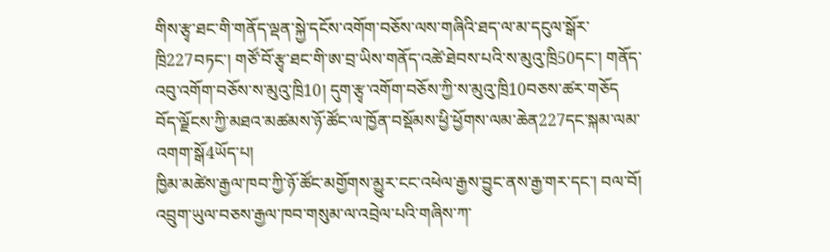གིས་རྩྭ་ཐང་གི་གནོད་ལྡན་སྐྱེ་དངོས་འགོག་བཅོས་ལས་གཞིའི་ཐད་ལ་མ་དངུལ་སྒོར་ཁྲི227བཏང་། གཙོ་བོ་རྩྭ་ཐང་གི་ཨ་བྲ་ཡིས་གནོད་འཚེ་ཐེབས་པའི་ས་མུའུ་ཁྲི50དང་། གནོད་འབུ་འགོག་བཅོས་ས་མུའུ་ཁྲི10། དུག་རྩྭ་འགོག་བཅོས་ཀྱི་ས་མུའུ་ཁྲི10བཅས་ཚར་གཅོད
བོད་ལྗོངས་ཀྱི་མཐའ་མཚམས་ཉོ་ཚོང་ལ་ཁྱོན་བསྡོམས་ཕྱི་ཕྱོགས་ལམ་ཆེན227དང་སྐམ་ལམ་འགག་སྒོ4ཡོད་པ།
ཁྱིམ་མཚེས་རྒྱལ་ཁབ་ཀྱི་ཉོ་ཚོང་མགྱོགས་མྱུར་ངང་འཕེལ་རྒྱས་བྱུང་ནས་རྒྱ་གར་དང་། བལ་བོ། འབྲུག་ཡུལ་བཅས་རྒྱལ་ཁབ་གསུམ་ལ་འབྲེལ་པའི་གཞིས་ཀ་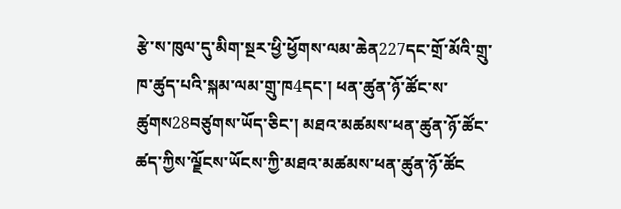རྩེ་ས་ཁུལ་དུ་མིག་སྔར་ཕྱི་ཕྱོགས་ལམ་ཆེན227དང་གྲོ་མོའི་གྲུ་ཁ་ཚུད་པའི་སྐམ་ལམ་གྲུ་ཁ4དང་། ཕན་ཚུན་ཉོ་ཚོང་ས་ཚུགས28བཙུགས་ཡོད་ཅིང་། མཐའ་མཚམས་ཕན་ཚུན་ཉོ་ཚོང་ཚད་ཀྱིས་ལྗོངས་ཡོངས་ཀྱི་མཐའ་མཚམས་ཕན་ཚུན་ཉོ་ཚོང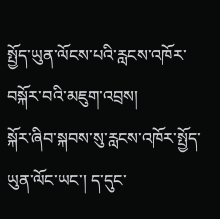སྤྱོད་ཡུན་ལོངས་པའི་རླངས་འཁོར་བསྐོར་བའི་མཇུག་འབྲས།
སྐོར་ཞིབ་སྐབས་སུ་རླངས་འཁོར་སྤྱོད་ཡུན་ལོང་ཡང་། ད་དུང་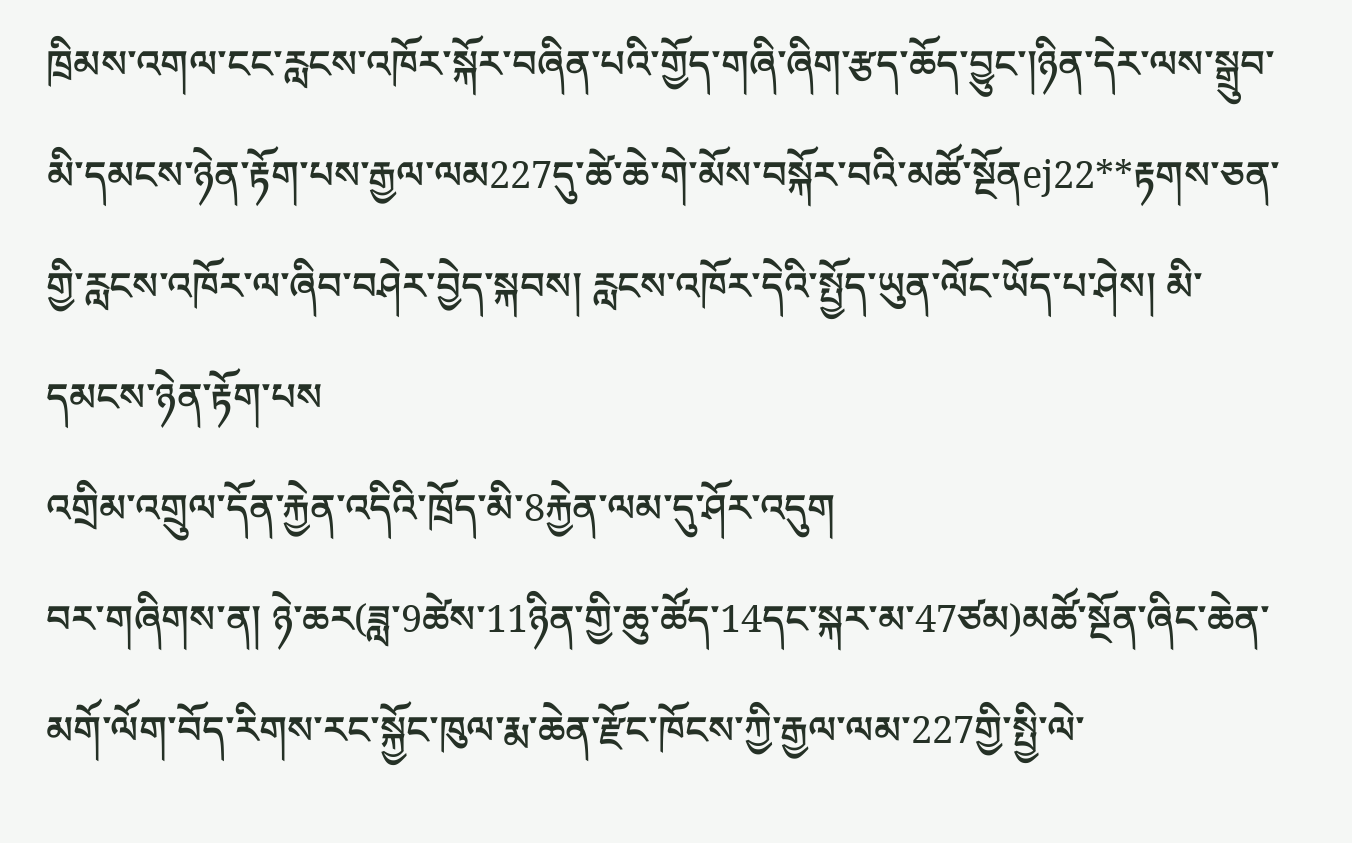ཁྲིམས་འགལ་ངང་རླངས་འཁོར་སྐོར་བཞིན་པའི་གྱོད་གཞི་ཞིག་རྩད་ཆོད་བྱུང་།ཉིན་དེར་ལས་སྒྲུབ་མི་དམངས་ཉེན་རྟོག་པས་རྒྱལ་ལམ227དུ་ཚེ་ཆེ་གེ་མོས་བསྐོར་བའི་མཚོ་སྔོནej22**རྟགས་ཅན་གྱི་རླངས་འཁོར་ལ་ཞིབ་བཤེར་བྱེད་སྐབས། རླངས་འཁོར་དེའི་སྤྱོད་ཡུན་ལོང་ཡོད་པ་ཤེས། མི་དམངས་ཉེན་རྟོག་པས
འགྲིམ་འགྲུལ་དོན་རྐྱེན་འདིའི་ཁྲོད་མི་8རྐྱེན་ལམ་དུ་ཤོར་འདུག
བར་གཞིགས་ན། ཉེ་ཆར(ཟླ་9ཚེས་11ཉིན་གྱི་ཆུ་ཚོད་14དང་སྐར་མ་47ཙམ)མཚོ་སྔོན་ཞིང་ཆེན་མགོ་ལོག་བོད་རིགས་རང་སྐྱོང་ཁུལ་རྨ་ཆེན་རྫོང་ཁོངས་ཀྱི་རྒྱལ་ལམ་227གྱི་སྤྱི་ལེ་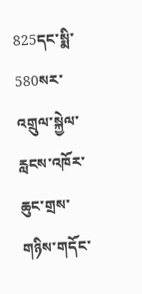825དང་སྨི་580སར་འགྲུལ་སྐྱེལ་རླངས་འཁོར་ཆུང་གྲས་གཉིས་གདོང་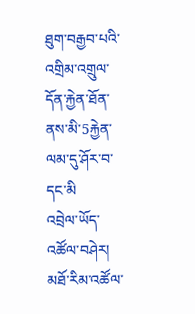ཐུག་བརྒྱབ་པའི་འགྲིམ་འགྲུལ་དོན་རྐྱེན་ཐོན་ནས་མི་5རྐྱེན་ལམ་དུ་ཤོར་བ་དང་མི
འབྲེལ་ཡོད་འཚོལ་བཤེར།
མཐོ་རིམ་འཚོལ་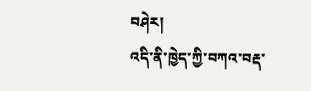བཤེར།
འདི་ནི་ཁྱེད་ཀྱི་བཀའ་བརྡ་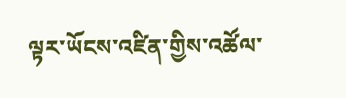ལྟར་ཡོངས་འཛིན་གྱིས་འཚོལ་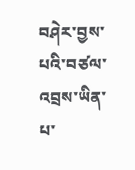བཤེར་བྱས་པའི་བཙལ་འབྲས་ཡིན་པ་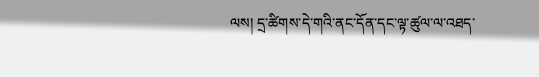ལས། དྲ་ཚིགས་དེ་གའི་ནང་དོན་དང་ལྟ་ཚུལ་ལ་འཐད་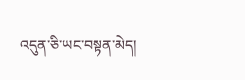འདུན་ཅི་ཡང་བསྟན་མེད།